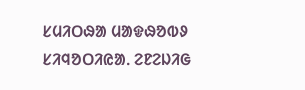ᱥᱢᱤᱛᱷᱟ ᱢᱟᱫᱷᱚᱵᱽ
ᱥᱤᱧᱚᱛᱤᱭᱟᱹ ᱮᱱᱮᱡᱤᱜ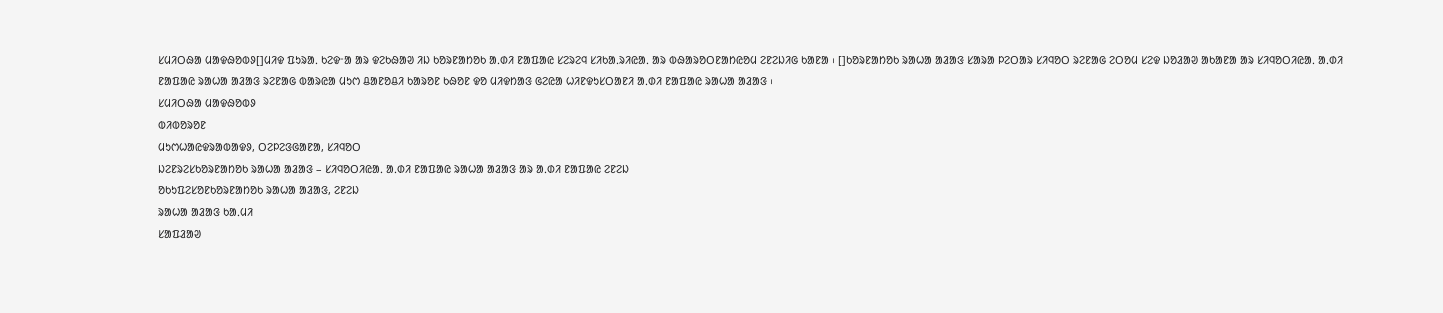ᱥᱢᱤᱛᱷᱟ ᱢᱟᱫᱷᱚᱵᱽ[]ᱢᱤᱫ ᱯᱩᱨᱟᱹ ᱠᱮᱫᱼᱟ ᱟᱨ ᱫᱮᱠᱷᱟᱣ ᱤᱡ ᱠᱚᱨᱱᱟᱴᱚᱠ ᱟᱹᱰᱤ ᱱᱟᱯᱟᱭ ᱥᱮᱨᱮᱧ ᱥᱤᱠᱟᱹᱨᱤᱭᱟᱹ ᱟᱨ ᱵᱷᱟᱨᱚᱛᱱᱟᱴᱭᱚᱢ ᱮᱱᱮᱡᱤᱜ ᱠᱟᱱᱟ ᱾ []ᱠᱚᱨᱱᱟᱴᱚᱠ ᱨᱟᱦᱟ ᱟᱲᱟᱝ ᱥᱟᱨᱟ ᱞᱮᱛᱟᱨ ᱥᱤᱧᱚᱛ ᱨᱮᱱᱟᱜ ᱮᱛᱚᱢ ᱥᱮᱫ ᱡᱚᱲᱟᱣ ᱟᱠᱟᱱᱟ ᱟᱨ ᱥᱤᱧᱚᱛᱤᱭᱟᱹ ᱟᱹᱰᱤ ᱱᱟᱯᱟᱭ ᱨᱟᱦᱟ ᱟᱲᱟᱝ ᱨᱮᱱᱟᱜ ᱵᱟᱨᱭᱟ ᱢᱩᱬ ᱪᱟᱱᱚᱪᱤ ᱠᱟᱨᱚᱱ ᱠᱷᱚᱱ ᱫᱚ ᱢᱤᱫᱴᱟᱝ ᱜᱮᱭᱟ ᱦᱤᱱᱫᱩᱥᱛᱟᱱᱤ ᱟᱹᱰᱤ ᱱᱟᱯᱟᱭ ᱨᱟᱦᱟ ᱟᱲᱟᱝ ᱾
ᱥᱢᱤᱛᱷᱟ ᱢᱟᱫᱷᱚᱵᱽ
ᱵᱤᱵᱚᱨᱚᱱ
ᱢᱩᱬᱦᱟᱭᱫᱨᱟᱵᱟᱫᱽ, ᱛᱮᱞᱮᱝᱜᱟᱱᱟ, ᱥᱤᱧᱚᱛ
ᱡᱮᱱᱨᱮᱥᱠᱚᱨᱱᱟᱴᱚᱠ ᱨᱟᱦᱟ ᱟᱲᱟᱝ – ᱥᱤᱧᱚᱛᱤᱭᱟᱹ ᱟᱹᱰᱤ ᱱᱟᱯᱟᱭ ᱨᱟᱦᱟ ᱟᱲᱟᱝ ᱟᱨ ᱟᱹᱰᱤ ᱱᱟᱯᱟᱭ ᱮᱱᱮᱡ
ᱚᱠᱩᱯᱮᱥᱚᱱᱠᱚᱨᱱᱟᱴᱚᱠ ᱨᱟᱦᱟ ᱟᱲᱟᱝ, ᱮᱱᱮᱡ
ᱨᱟᱦᱟ ᱟᱲᱟᱝ ᱠᱟᱹᱢᱤ
ᱥᱟᱯᱲᱟᱣ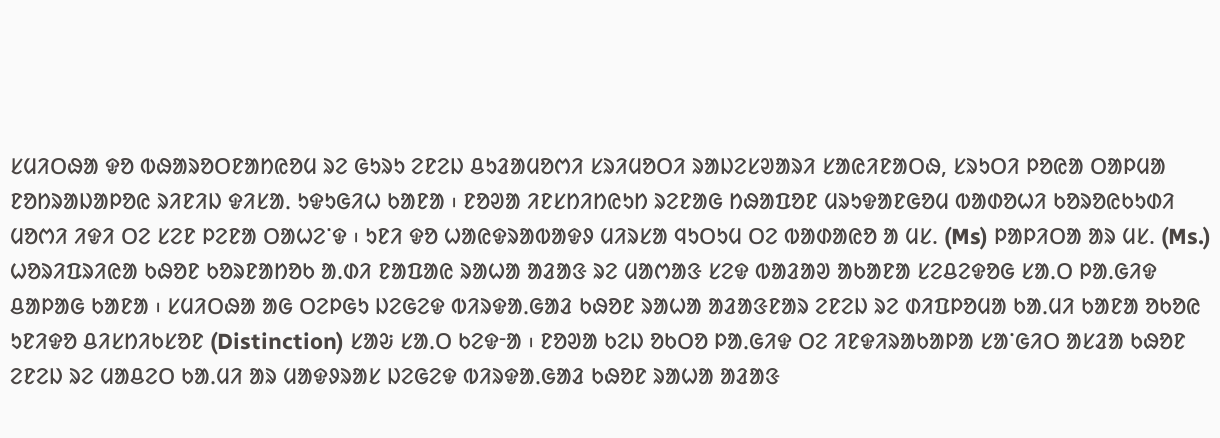ᱥᱢᱤᱛᱷᱟ ᱫᱚ ᱵᱷᱟᱨᱚᱛᱱᱟᱴᱭᱚᱢ ᱨᱮ ᱜᱩᱨᱩ ᱮᱱᱮᱡ ᱪᱩᱲᱟᱢᱚᱬᱤ ᱥᱨᱤᱢᱚᱛᱤ ᱨᱟᱡᱮᱥᱣᱟᱨᱤ ᱥᱟᱭᱤᱱᱟᱛᱷ, ᱥᱨᱩᱛᱤ ᱞᱚᱭᱟ ᱛᱟᱞᱢᱟ ᱱᱚᱴᱨᱟᱡᱟᱞᱚᱭ ᱨᱤᱱᱤᱡ ᱫᱤᱥᱟᱹ ᱩᱫᱩᱜᱤᱦ ᱠᱟᱱᱟ ᱾ ᱱᱚᱣᱟ ᱤᱱᱥᱴᱤᱴᱭᱩᱴ ᱨᱮᱱᱟᱜ ᱴᱷᱟᱯᱚᱱ ᱢᱨᱩᱫᱟᱱᱜᱚᱢ ᱵᱟᱰᱚᱦᱤ ᱠᱚᱨᱚᱭᱠᱩᱰᱤ ᱢᱚᱬᱤ ᱤᱫᱤ ᱛᱮ ᱥᱮᱱ ᱞᱮᱱᱟ ᱛᱟᱦᱮᱸᱫ ᱾ ᱩᱱᱤ ᱫᱚ ᱦᱟᱭᱫᱨᱟᱵᱟᱫᱽ ᱢᱤᱨᱥᱟ ᱧᱩᱛᱩᱢ ᱛᱮ ᱵᱟᱰᱟᱭᱚ ᱟ ᱢᱥ. (Ms) ᱞᱟᱞᱤᱛᱟ ᱟᱨ ᱢᱥ. (Ms.) ᱦᱚᱨᱤᱯᱨᱤᱭᱟ ᱠᱷᱚᱱ ᱠᱚᱨᱱᱟᱴᱚᱠ ᱟᱹᱰᱤ ᱱᱟᱯᱟᱭ ᱨᱟᱦᱟ ᱟᱲᱟᱝ ᱨᱮ ᱢᱟᱬᱟᱝ ᱥᱮᱫ ᱵᱟᱲᱟᱣ ᱟᱠᱟᱱᱟ ᱥᱮᱪᱮᱫᱚᱜ ᱥᱟᱹᱛ ᱞᱟᱹᱜᱤᱫ ᱪᱟᱞᱟᱜ ᱠᱟᱱᱟ ᱾ ᱥᱢᱤᱛᱷᱟ ᱟᱜ ᱛᱮᱞᱜᱩ ᱡᱮᱜᱮᱫ ᱵᱤᱨᱫᱟᱹᱜᱟᱲ ᱠᱷᱚᱱ ᱨᱟᱦᱟ ᱟᱲᱟᱝᱱᱟᱨ ᱮᱱᱮᱡ ᱨᱮ ᱰᱤᱯᱞᱚᱢᱟ ᱠᱟᱹᱢᱤ ᱠᱟᱱᱟ ᱚᱠᱚᱭ ᱩᱱᱤᱫᱚ ᱪᱤᱥᱴᱤᱠᱥᱚᱱ (Distinction) ᱥᱟᱶ ᱥᱟᱹᱛ ᱠᱮᱫᱼᱟ ᱾ ᱱᱚᱣᱟ ᱠᱮᱡ ᱚᱠᱛᱚ ᱞᱟᱹᱜᱤᱫ ᱛᱮ ᱤᱱᱫᱤᱨᱟᱠᱟᱞᱟ ᱥᱟᱸᱜᱤᱛ ᱟᱥᱲᱟ ᱠᱷᱚᱱ ᱮᱱᱮᱡ ᱨᱮ ᱢᱟᱪᱮᱛ ᱠᱟᱹᱢᱤ ᱟᱨ ᱢᱟᱫᱽᱨᱟᱥ ᱡᱮᱜᱮᱫ ᱵᱤᱨᱫᱟᱹᱜᱟᱲ ᱠᱷᱚᱱ ᱨᱟᱦᱟ ᱟᱲᱟᱝ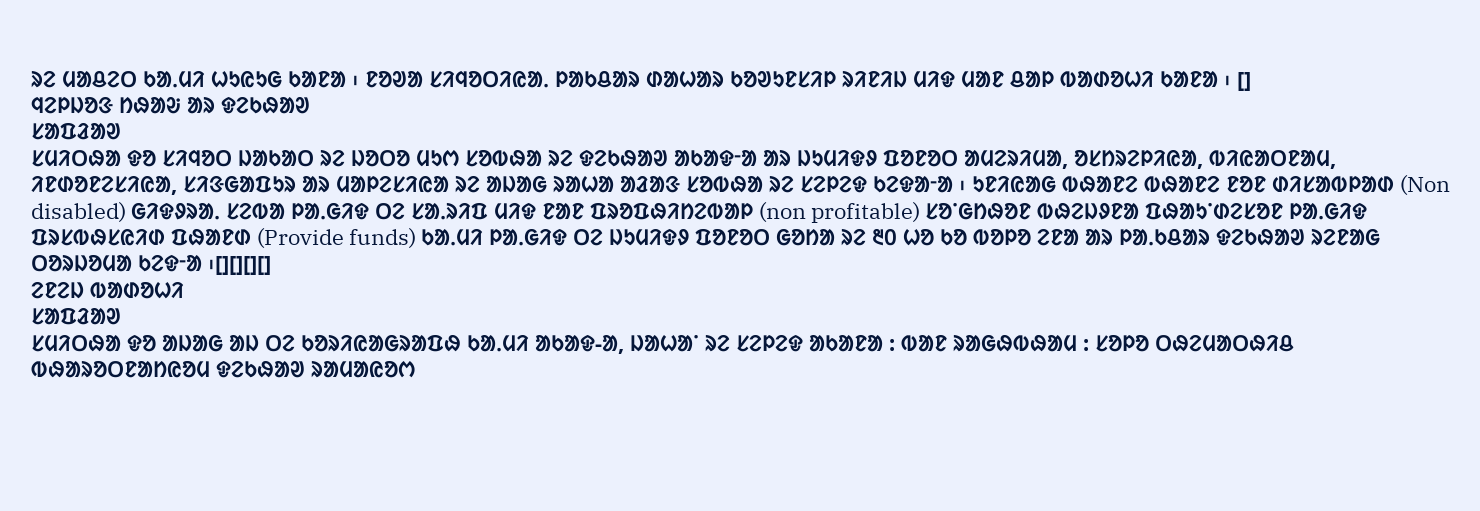ᱨᱮ ᱢᱟᱪᱮᱛ ᱠᱟᱹᱢᱤ ᱦᱩᱭᱩᱜ ᱠᱟᱱᱟ ᱾ ᱱᱚᱣᱟ ᱥᱤᱧᱚᱛᱤᱭᱟᱹ ᱞᱟᱠᱪᱟᱨ ᱰᱟᱦᱟᱨ ᱠᱚᱣᱩᱱᱥᱤᱞ ᱨᱤᱱᱤᱡ ᱢᱤᱫ ᱢᱟᱱ ᱪᱟᱞ ᱵᱟᱰᱚᱦᱤ ᱠᱟᱱᱟ ᱾ []
ᱧᱮᱞᱡᱚᱝ ᱴᱷᱟᱶ ᱟᱨ ᱫᱮᱠᱷᱟᱣ
ᱥᱟᱯᱲᱟᱣ
ᱥᱢᱤᱛᱷᱟ ᱫᱚ ᱥᱤᱧᱚᱛ ᱡᱟᱠᱟᱛ ᱨᱮ ᱡᱚᱛᱚ ᱢᱩᱬ ᱥᱚᱵᱷᱟ ᱨᱮ ᱫᱮᱠᱷᱟᱣ ᱟᱠᱟᱫᱼᱟ ᱟᱨ ᱡᱩᱢᱤᱫᱽ ᱯᱚᱱᱚᱛ ᱟᱢᱮᱨᱤᱢᱟ, ᱚᱥᱴᱨᱮᱞᱤᱭᱟ, ᱵᱤᱭᱟᱛᱱᱟᱢ, ᱤᱱᱰᱚᱱᱮᱥᱤᱭᱟ, ᱥᱤᱝᱜᱟᱯᱩᱨ ᱟᱨ ᱢᱟᱞᱮᱥᱤᱭᱟ ᱨᱮ ᱟᱡᱟᱜ ᱨᱟᱦᱟ ᱟᱲᱟᱝ ᱥᱚᱵᱷᱟ ᱨᱮ ᱥᱮᱞᱮᱫ ᱠᱮᱫᱟᱼᱟ ᱾ ᱩᱱᱤᱭᱟᱜ ᱵᱷᱟᱱᱮ ᱵᱷᱟᱱᱮ ᱱᱚᱱ ᱰᱤᱥᱟᱵᱞᱟᱰ (Non disabled) ᱜᱤᱫᱽᱨᱟᱹ ᱥᱮᱵᱟ ᱞᱟᱹᱜᱤᱫ ᱛᱮ ᱥᱟᱹᱨᱤᱯ ᱢᱤᱫ ᱱᱟᱱ ᱯᱨᱚᱯᱷᱤᱴᱮᱵᱟᱞ (non profitable) ᱥᱚᱸᱜᱴᱷᱚᱱ ᱵᱷᱮᱡᱽᱱᱟ ᱯᱷᱟᱩᱸᱰᱮᱥᱚᱱ ᱞᱟᱹᱜᱤᱫ ᱯᱨᱥᱵᱷᱥᱭᱤᱰ ᱯᱷᱟᱱᱰ (Provide funds) ᱠᱟᱹᱢᱤ ᱞᱟᱹᱜᱤᱫ ᱛᱮ ᱡᱩᱢᱤᱫᱽ ᱯᱚᱱᱚᱛ ᱜᱚᱴᱟ ᱨᱮ ᱓᱐ ᱦᱚ ᱠᱚ ᱵᱚᱞᱚ ᱮᱱᱟ ᱟᱨ ᱞᱟᱹᱠᱪᱟᱨ ᱫᱮᱠᱷᱟᱣ ᱨᱮᱱᱟᱜ ᱛᱚᱨᱡᱚᱢᱟ ᱠᱮᱫᱼᱟ ᱾[][][][]
ᱮᱱᱮᱡ ᱵᱟᱰᱚᱦᱤ
ᱥᱟᱯᱲᱟᱣ
ᱥᱢᱤᱛᱷᱟ ᱫᱚ ᱟᱡᱟᱜ ᱟᱡ ᱛᱮ ᱠᱚᱨᱤᱭᱟᱜᱨᱟᱯᱷ ᱠᱟᱹᱢᱤ ᱟᱠᱟᱫ-ᱟ, ᱡᱟᱦᱟᱸ ᱨᱮ ᱥᱮᱞᱮᱫ ᱟᱠᱟᱱᱟ : ᱵᱟᱱ ᱨᱟᱜᱷᱵᱷᱟᱢ : ᱥᱚᱞᱚ ᱛᱷᱮᱢᱟᱛᱷᱤᱪ ᱵᱷᱟᱨᱚᱛᱱᱟᱴᱭᱚᱢ ᱫᱮᱠᱷᱟᱣ ᱨᱟᱢᱟᱭᱚᱬ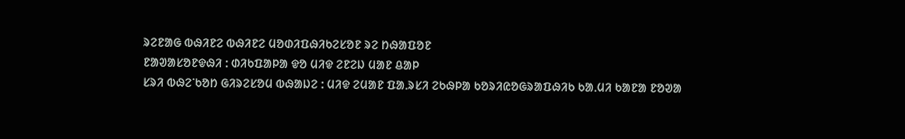ᱨᱮᱱᱟᱜ ᱵᱷᱤᱱᱮ ᱵᱷᱤᱱᱮ ᱢᱚᱰᱤᱯᱷᱤᱠᱮᱥᱚᱱ ᱨᱮ ᱴᱷᱟᱯᱚᱱ
ᱱᱟᱣᱟᱥᱚᱱᱫᱷᱤ : ᱰᱤᱠᱯᱟᱞᱟ ᱫᱚ ᱢᱤᱫ ᱮᱱᱮᱡ ᱢᱟᱱ ᱪᱟᱞ
ᱥᱨᱤ ᱵᱷᱮᱸᱠᱚᱴ ᱜᱤᱨᱮᱥᱚᱢ ᱵᱷᱟᱡᱮ : ᱢᱤᱫ ᱮᱢᱟᱱ ᱯᱟᱹᱨᱥᱤ ᱮᱠᱷᱞᱟ ᱠᱚᱨᱤᱭᱚᱜᱨᱟᱯᱷᱤᱠ ᱠᱟᱹᱢᱤ ᱠᱟᱱᱟ ᱱᱚᱣᱟ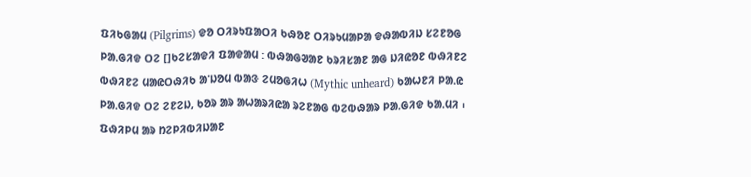ᱯᱤᱠᱜᱟᱢ (Pilgrims) ᱫᱚ ᱛᱤᱨᱩᱯᱟᱛᱤ ᱠᱷᱚᱱ ᱛᱤᱨᱩᱢᱟᱞᱟ ᱫᱷᱟᱵᱤᱡ ᱥᱮᱱᱚᱜ ᱞᱟᱹᱜᱤᱫ ᱛᱮ []ᱠᱮᱥᱟᱫᱤ ᱯᱟᱫᱟᱢ : ᱵᱷᱟᱜᱣᱟᱱ ᱠᱨᱤᱥᱟᱱ ᱟᱜ ᱡᱤᱭᱚᱱ ᱵᱷᱤᱱᱮ ᱵᱷᱤᱱᱮ ᱢᱟᱭᱛᱷᱤᱠ ᱟᱸᱡᱚᱢ ᱵᱟᱝ ᱮᱢᱚᱜᱤᱦ (Mythic unheard) ᱠᱟᱦᱱᱤ ᱞᱟᱹᱭ ᱞᱟᱹᱜᱤᱫ ᱛᱮ ᱮᱱᱮᱡ, ᱠᱚᱨ ᱟᱨ ᱟᱦᱟᱨᱤᱭᱟ ᱨᱮᱱᱟᱜ ᱵᱮᱵᱷᱟᱨ ᱞᱟᱹᱜᱤᱫ ᱠᱟᱹᱢᱤ ᱾
ᱯᱷᱤᱞᱢ ᱟᱨ ᱴᱮᱞᱤᱵᱤᱡᱟᱱ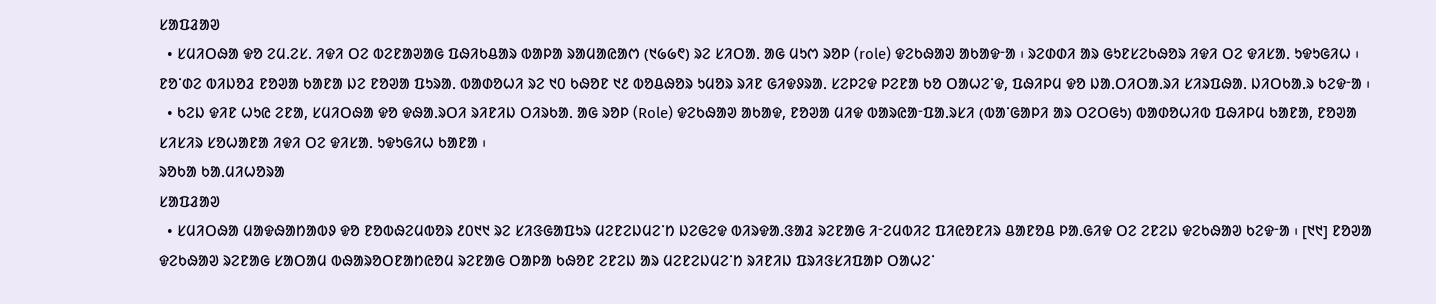ᱥᱟᱯᱲᱟᱣ
  • ᱥᱢᱤᱛᱷᱟ ᱫᱚ ᱮᱢ.ᱮᱥ. ᱤᱫᱤ ᱛᱮ ᱵᱮᱱᱟᱣᱟᱜ ᱯᱷᱤᱠᱪᱟᱨ ᱵᱟᱞᱟ ᱨᱟᱢᱟᱭᱟᱬ (᱑᱙᱙᱖) ᱨᱮ ᱥᱤᱛᱟᱹ ᱟᱜ ᱢᱩᱬ ᱨᱚᱞ (role) ᱫᱮᱠᱷᱟᱣ ᱟᱠᱟᱫᱼᱟ ᱾ ᱨᱮᱰᱰᱤ ᱟᱨ ᱜᱩᱱᱥᱮᱠᱷᱚᱨ ᱤᱫᱤ ᱛᱮ ᱫᱤᱥᱟᱹ ᱩᱫᱩᱜᱤᱦ ᱾ ᱱᱚᱸᱰᱮ ᱵᱤᱡᱚᱲ ᱱᱚᱣᱟ ᱠᱟᱱᱟ ᱡᱮ ᱱᱚᱣᱟ ᱯᱩᱨᱟᱹ ᱵᱟᱰᱚᱦᱤ ᱨᱮ ᱑᱐ ᱠᱷᱚᱱ ᱑᱒ ᱵᱚᱪᱷᱚᱨ ᱩᱢᱚᱨ ᱨᱤᱱ ᱜᱤᱫᱽᱨᱟᱹ ᱥᱮᱞᱮᱫ ᱞᱮᱱᱟ ᱠᱚ ᱛᱟᱦᱮᱸᱫ, ᱯᱷᱤᱞᱢ ᱫᱚ ᱡᱟᱹᱛᱤᱛᱟᱹᱨᱤ ᱥᱤᱨᱯᱷᱟᱹ ᱡᱤᱛᱠᱟᱹᱨ ᱠᱮᱫᱼᱟ ᱾
  • ᱠᱮᱡ ᱫᱤᱱ ᱦᱩᱭ ᱮᱱᱟ, ᱥᱢᱤᱛᱷᱟ ᱫᱚ ᱫᱷᱟᱹᱨᱛᱤ ᱨᱤᱱᱤᱡ ᱛᱤᱨᱠᱟᱹ ᱟᱜ ᱨᱚᱞ (Role) ᱫᱮᱠᱷᱟᱣ ᱟᱠᱟᱫ, ᱱᱚᱣᱟ ᱢᱤᱫ ᱵᱟᱨᱭᱟᱼᱯᱟᱹᱨᱥᱤ (ᱵᱟᱸᱜᱟᱞᱤ ᱟᱨ ᱛᱮᱛᱜᱩ) ᱵᱟᱰᱚᱦᱤᱵ ᱯᱷᱤᱞᱢ ᱠᱟᱱᱟ, ᱱᱚᱣᱟ ᱥᱤᱥᱤᱨ ᱥᱚᱦᱟᱱᱟ ᱤᱫᱤ ᱛᱮ ᱫᱤᱥᱟᱹ ᱩᱫᱩᱜᱤᱦ ᱠᱟᱱᱟ ᱾
ᱨᱚᱠᱟ ᱠᱟᱹᱢᱤᱦᱚᱨᱟ
ᱥᱟᱯᱲᱟᱣ
  • ᱥᱢᱤᱛᱷᱟ ᱢᱟᱫᱷᱟᱴᱟᱵᱽ ᱫᱚ ᱱᱚᱵᱷᱮᱢᱵᱚᱨ ᱒᱐᱑᱑ ᱨᱮ ᱥᱤᱝᱜᱟᱯᱩᱨ ᱢᱮᱱᱮᱡᱢᱮᱸᱴ ᱡᱮᱜᱮᱫ ᱵᱤᱨᱫᱟᱹᱝᱟᱲ ᱨᱮᱱᱟᱜ ᱤᱼᱮᱢᱵᱤᱮ ᱯᱤᱭᱚᱱᱤᱨ ᱪᱟᱱᱚᱪ ᱞᱟᱹᱜᱤᱫ ᱛᱮ ᱮᱱᱮᱡ ᱫᱮᱠᱷᱟᱣ ᱠᱮᱫᱼᱟ ᱾ [᱑᱑] ᱱᱚᱣᱟ ᱫᱮᱠᱷᱟᱣ ᱨᱮᱱᱟᱜ ᱥᱟᱛᱟᱢ ᱵᱷᱟᱨᱚᱛᱱᱟᱴᱭᱚᱢ ᱨᱮᱱᱟᱜ ᱛᱟᱞᱟ ᱠᱷᱚᱱ ᱮᱱᱮᱡ ᱟᱨ ᱢᱮᱱᱮᱡᱢᱮᱸᱴ ᱨᱤᱱᱤᱡ ᱯᱨᱤᱝᱥᱤᱯᱟᱞ ᱛᱟᱦᱮᱸ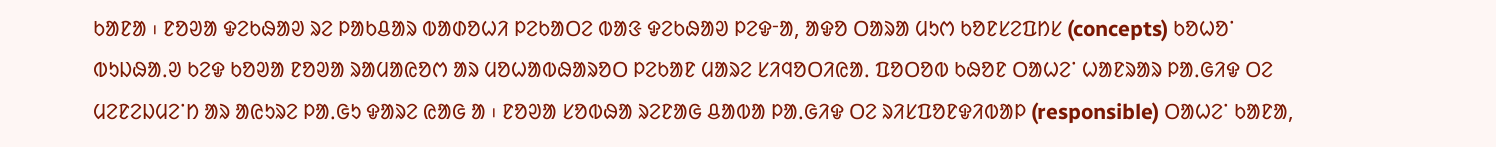ᱠᱟᱱᱟ ᱾ ᱱᱚᱣᱟ ᱫᱮᱠᱷᱟᱣ ᱨᱮ ᱞᱟᱠᱪᱟᱨ ᱵᱟᱰᱚᱦᱤ ᱞᱮᱠᱟᱛᱮ ᱵᱟᱝ ᱫᱮᱠᱷᱟᱣ ᱞᱮᱫᱼᱟ, ᱟᱫᱚ ᱛᱟᱨᱟ ᱢᱩᱬ ᱠᱚᱱᱥᱮᱯᱴᱥ (concepts) ᱠᱚᱦᱚᱸ ᱵᱩᱡᱷᱟᱹᱣ ᱠᱮᱫ ᱠᱚᱣᱟ ᱱᱚᱣᱟ ᱨᱟᱢᱟᱭᱚᱬ ᱟᱨ ᱢᱚᱦᱟᱵᱷᱟᱨᱚᱛ ᱞᱮᱠᱟᱱ ᱢᱟᱨᱮ ᱥᱤᱧᱚᱛᱤᱭᱟᱹ ᱯᱚᱛᱚᱵ ᱠᱷᱚᱱ ᱛᱟᱦᱮᱸ ᱦᱟᱱᱨᱟᱨ ᱞᱟᱹᱜᱤᱫ ᱛᱮ ᱢᱮᱱᱮᱡᱢᱮᱸᱴ ᱟᱨ ᱟᱭᱩᱨᱮ ᱞᱟᱹᱜᱩ ᱫᱟᱨᱮ ᱭᱟᱜ ᱟ ᱾ ᱱᱚᱣᱟ ᱥᱚᱵᱷᱟ ᱨᱮᱱᱟᱜ ᱪᱟᱵᱟ ᱞᱟᱹᱜᱤᱫ ᱛᱮ ᱨᱤᱥᱯᱚᱱᱫᱤᱵᱟᱞ (responsible) ᱛᱟᱦᱮᱸ ᱠᱟᱱᱟ,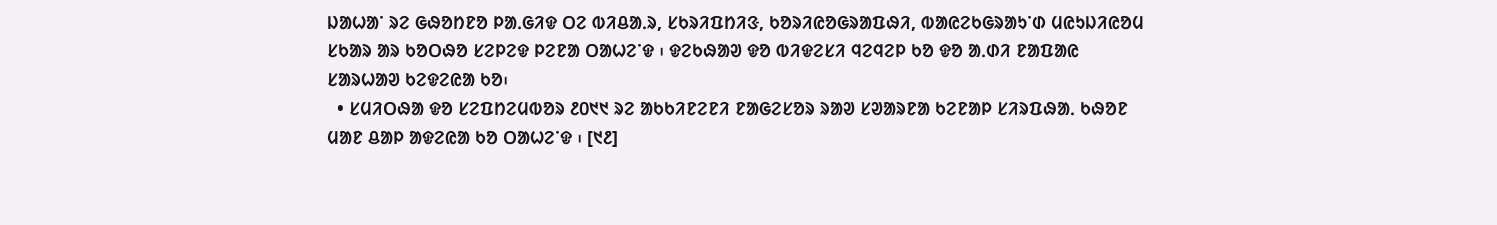ᱡᱟᱦᱟᱸ ᱨᱮ ᱜᱷᱚᱴᱱᱚ ᱞᱟᱹᱜᱤᱫ ᱛᱮ ᱵᱤᱪᱟᱹᱨ, ᱥᱠᱨᱤᱯᱴᱤᱝ, ᱠᱚᱨᱤᱭᱚᱜᱨᱟᱯᱷᱤ, ᱵᱟᱭᱮᱠᱜᱨᱟᱩᱸᱰ ᱢᱭᱩᱡᱤᱭᱚᱢ ᱥᱠᱟᱨ ᱟᱨ ᱠᱚᱛᱷᱚ ᱥᱮᱞᱮᱫ ᱞᱮᱱᱟ ᱛᱟᱦᱮᱸᱫ ᱾ ᱫᱮᱠᱷᱟᱣ ᱫᱚ ᱵᱤᱫᱮᱥᱤ ᱧᱮᱧᱮᱞ ᱠᱚ ᱫᱚ ᱟᱹᱰᱤ ᱱᱟᱯᱟᱭ ᱥᱟᱨᱦᱟᱣ ᱠᱮᱫᱮᱭᱟ ᱠᱚ᱾
  • ᱥᱢᱤᱛᱷᱟ ᱫᱚ ᱥᱮᱯᱴᱮᱢᱵᱚᱨ ᱒᱐᱑᱑ ᱨᱮ ᱟᱠᱠᱤᱱᱮᱱᱤ ᱱᱟᱜᱮᱥᱚᱨ ᱨᱟᱣ ᱥᱣᱟᱨᱱᱟ ᱠᱮᱱᱟᱞ ᱥᱤᱨᱯᱷᱟᱹ ᱠᱷᱚᱱ ᱢᱟᱱ ᱪᱟᱞ ᱟᱫᱮᱭᱟ ᱠᱚ ᱛᱟᱦᱮᱸᱫ ᱾ [᱑᱒]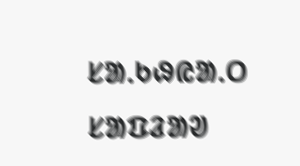ᱥᱟᱹᱠᱷᱭᱟᱹᱛ
ᱥᱟᱯᱲᱟᱣ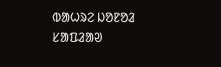ᱵᱟᱦᱨᱮ ᱡᱚᱱᱚᱲ
ᱥᱟᱯᱲᱟᱣ